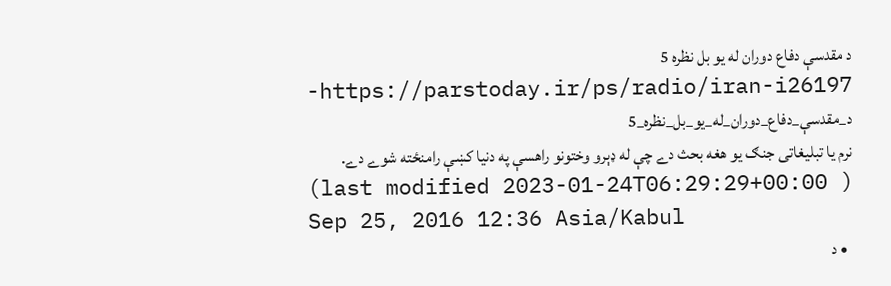د مقدسې دفاع دوران له یو بل نظره 5
https://parstoday.ir/ps/radio/iran-i26197-د_مقدسې_دفاع_دوران_له_یو_بل_نظره_5
نرم یا تبلیغاتی جنګ یو هغه بحث دے چې له ډېرو وختونو راهسې په دنیا کښې رامنځته شوے دے.
(last modified 2023-01-24T06:29:29+00:00 )
Sep 25, 2016 12:36 Asia/Kabul
  • د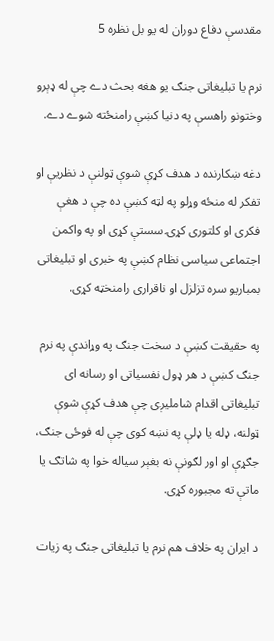مقدسې دفاع دوران له یو بل نظره 5

نرم یا تبلیغاتی جنګ یو هغه بحث دے چې له ډېرو وختونو راهسې په دنیا کښې رامنځته شوے دے.

دغه ښکارنده د هدف کړې شوې ټولنې د نظریې او تفکر له منځه وړلو په لټه کښې ده چې د هغې فکری او کلتوری کړۍ سستې کړی او په واکمن اجتماعی سیاسی نظام کښې په خبری او تبلیغاتی بمباریو سره تزلزل او ناقراری رامنخټه کړی.

په حقیقت کښې د سخت جنګ په وړاندې په نرم جنګ کښې د هر ډول نفسیاتی او رسانه ای تبلیغاتی اقدام شاملیږی چې هدف کړې شوې ټولنه، ډله یا ډلې په نښه کوی چې له فوځی جنګ، جګړې او اور لګونې نه بغېر سیاله خوا په شاتګ یا ماتې ته مجبوره کړی.

د ایران په خلاف هم نرم یا تبلیغاتی جنګ په زیات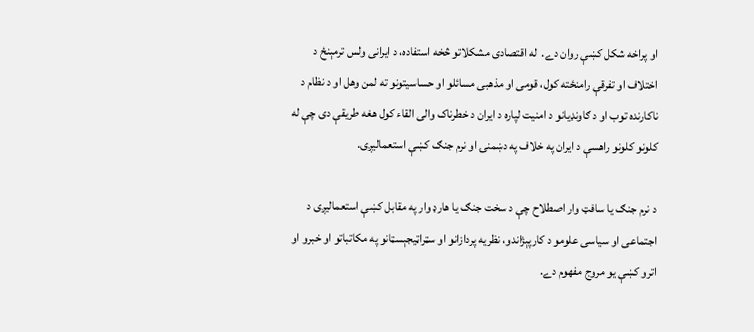او پراخه شکل کښې روان دے.  له اقتصادی مشکلاتو څخه استفاده، د ایرانی ولس ترمېنځ د اختلاف او تفرقې رامنځته کول، قومی او مذهبی مسائلو او حساسیتونو ته لمن وهل او د نظام د ناکارنده توب او د ګاونډیانو د امنیت لپاره د ایران د خطرناک والی القاء کول هغه طریقې دی چې له کلونو کلونو راهسې د ایران په خلاف په دښمنۍ او نرم جنګ کښې استعمالیږی.

د نرم جنګ یا سافټ وار اصطلاح چې د سخت جنګ یا هارډ وار په مقابل کښې استعمالیږی د اجتماعی او سیاسی علومو د کارپېژاندو، نظریه پردازانو او سټراټیجېسټانو په مکاتباتو او خبرو او اترو کښې یو مروج مفهوم دے.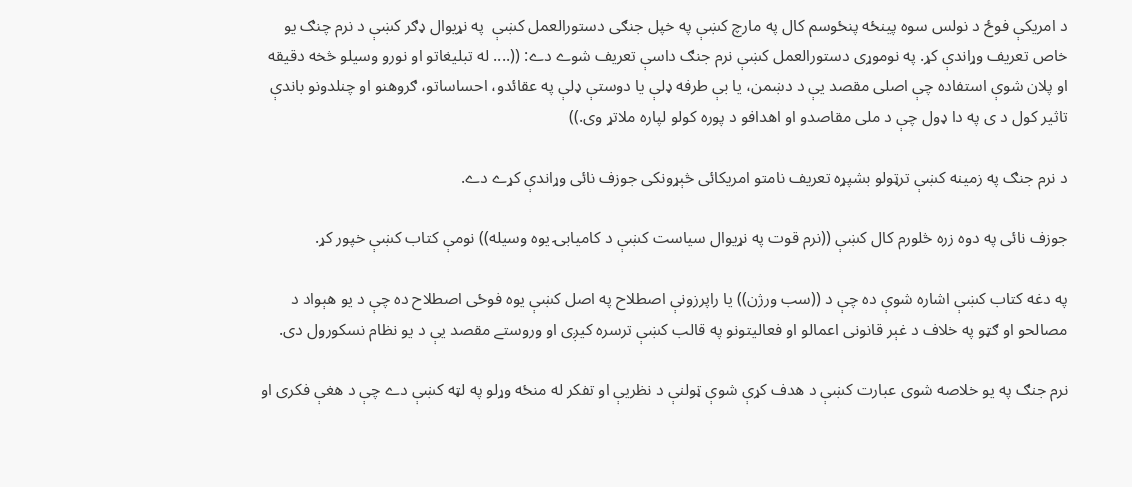د امریکې فوځ د نولس سوه پینځه پنځوسم کال په مارچ کښې په خپل جنګی دستورالعمل کښې  په نړیوال ډګر کښې د نرم چنګ یو خاص تعریف وړاندې کړ. په نوموړی دستورالعمل کښې نرم جنګ داسې تعریف شوے دے: ((.... له تبلیغاتو او نورو وسیلو څخه دقیقه او پلان شوې استفاده چې اصلی مقصد یې د دښمن، یا بې طرفه ډلې یا دوستې ډلې په عقائدو، احساساتو، ګروهنو او چنلدونو باندې تاثیر کول د ی په دا ډول چې د ملی مقاصدو او اهدافو د پوره کولو لپاره ملاتړ وی.))

د نرم جنګ په زمینه کښې ترټولو بشپړه تعریف نامتو امریکائی څېړونکی جوزف نائی وړاندې کړے دے.

جوزف نائی په دوه زره څلورم کال کښې ((نرم قوت په نړیوال سیاست کښې د کامیابۍ یوه وسیله)) نومې کتاب کښې خپور کړ.

په دغه کتاب کښې اشاره شوې ده چې د ((سب ورژن)) یا راپرزونې اصطلاح په اصل کښې یوه فوځی اصطلاح ده چې د یو هېواد د مصالحو او ګټو په خلاف د غېر قانونی اعمالو او فعالیتونو په قالب کښې ترسره کیږی او وروستے مقصد یې د یو نظام نسکورول دی.

نرم جنګ په یو خلاصه شوی عبارت کښې د هدف کړې شوې ټولنې د نظریې او تفکر له منځه وړلو په لټه کښې دے چې د هغې فکری او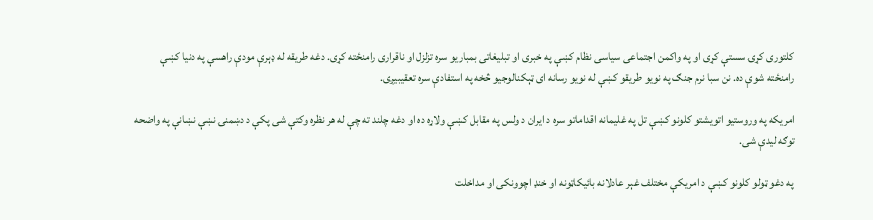کلتوری کړۍ سستې کړی او په واکمن اجتماعی سیاسی نظام کښې په خبری او تبلیغاتی بمباریو سره تزلزل او ناقراری رامنځته کړی. دغه طریقه له ډېرې مودې راهسې په دنیا کښې رامنځته شوې ده. نن سبا نرم جنګ په نویو طریقو کښې له نویو رسانه ای ټېکنالوجیو څخه په استفادې سره تعقیبیږی.

امریکه په وروستیو اتویشتو کلونو کښې تل په غلیمانه اقداماتو سره د ایران د ولس په مقابل کښې ولاړه ده او دغه چلند ته چې له هر نظره وکتې شی پکې د دښمنۍ نښې نښانې په واضحه توګه لیدې شی.

په دغو ټولو کلونو کښې د امریکې مختلف غېر عادلانه بائیکاټونه او خنډ اچوونکی او مداخلت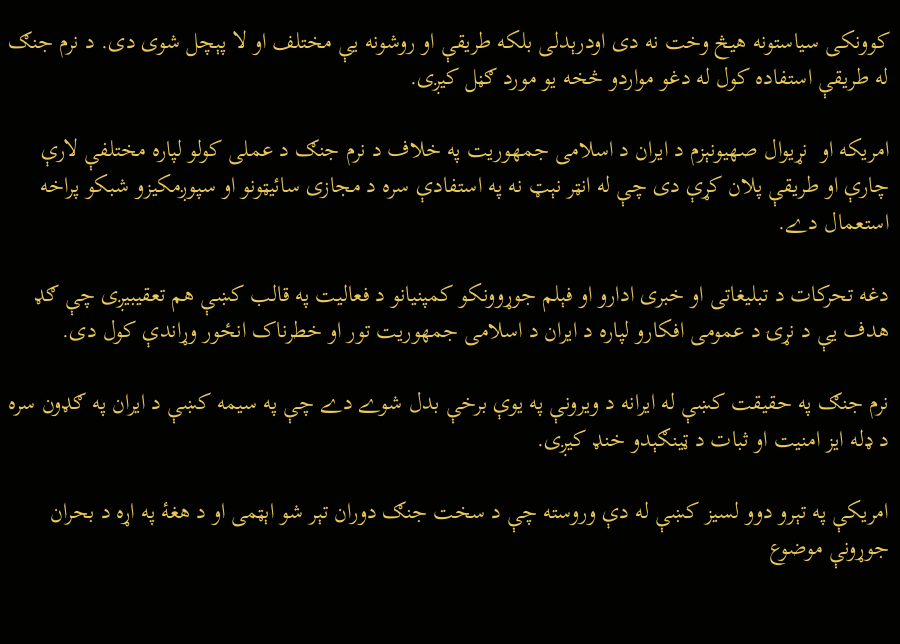کوونکی سیاستونه هیڅ وخت نه دی اودرېدلی بلکه طریقې او روشونه یې مختلف او لا پېچل شوی دی. د نرم جنګ له طریقې استفاده کول له دغو مواردو څخه یو مورد ګڼل کیږی.

امریکه او  نړیوال صهیونېزم د ایران د اسلامی جمهوریت په خلاف د نرم جنګ د عملی کولو لپاره مختلفې لارې چارې او طریقې پلان کړې دی چې له انټر نېټ نه په استفادې سره د مجازی سائیټونو او سپوږمکیزو شبکو پراخه استعمال دے.

دغه تحرکات د تبلیغاتی او خبری ادارو او فېلم جوړوونکو کمپنیانو د فعالیت په قالب کښې هم تعقیبیږی چې ګډ هدف یې د نړۍ د عمومی افکارو لپاره د ایران د اسلامی جمهوریت تور او خطرناک انځور وړاندې کول دی.

نرم جنګ په حقیقت کښې له ایرانه د ویرونې په یوې برخې بدل شوے دے چې په سیمه کښې د ایران په ګډون سره د ډله ایز امنیت او ثبات د ټینګېدو خنډ کیږی.

امریکې په تېرو دوو لسیز کښې له دې وروسته چې د سخت جنګ دوران تېر شو اېټمی او د هغۀ په اړه د بحران جوړونې موضوع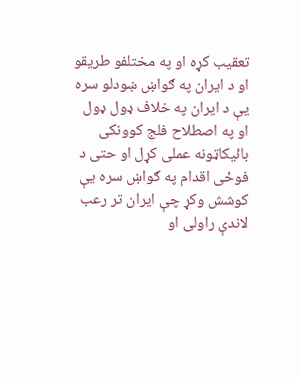تعقیب کړه او په مختلفو طریقو او د ایران په ګواښ ښودلو سره یې د ایران په خلاف ډول ډول او په اصطلاح فلج کوونکی بائیکاټونه عملی کړل او حتی د فوځی اقدام په ګواښ سره یې کوشش وکړ چې ایران تر رعب لاندې راولی او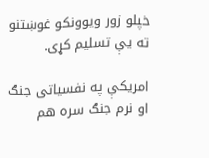خپلو زور ویوونکو غوښتنو ته یې تسلیم کړی.

امریکې په نفسیاتی جنګ او نرم جنګ سره هم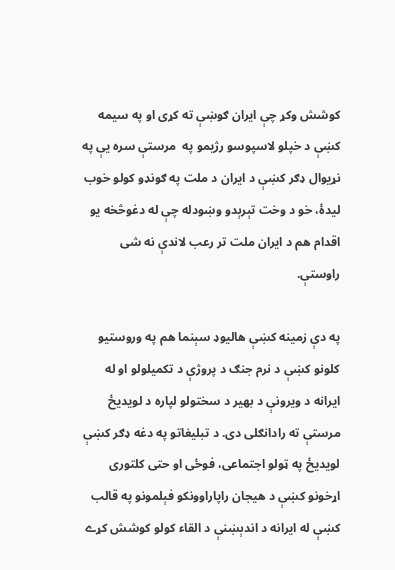کوشش وکړ چې ایران ګوښې ته کړی او په سیمه کښې د خپلو لاسپوسو رژیمو په  مرستې سره یې په نړیوال ډګر کښې د ایران د ملت په ګونډو کولو خوب لیدۀ، خو د وخت تېرېدو وښودله چې له دغوڅخه یو اقدام هم د ایران ملت تر رعب لاندې نه شی راوستې.

په دې زمینه کښې هالیوډ سېنما هم په وروستیو کلونو کښې د نرم جنګ د پروژې د تکمیلولو او له  ایرانه د ویرونې د بهیر د سختولو لپاره د لویدیځ مرستې ته رادانګلی دی. د تبلیغاتو په دغه ډګر کښې لویدیځ په ټولو اجتماعی، فوځی او حتی کلتوری اړخونو کښې د هیجان راپاراوونکو فېلمونو په قالب  کښې له ایرانه د اندېښنې د القاء کولو کوشش کړے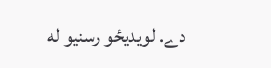دے. لویدیځو رسنیو له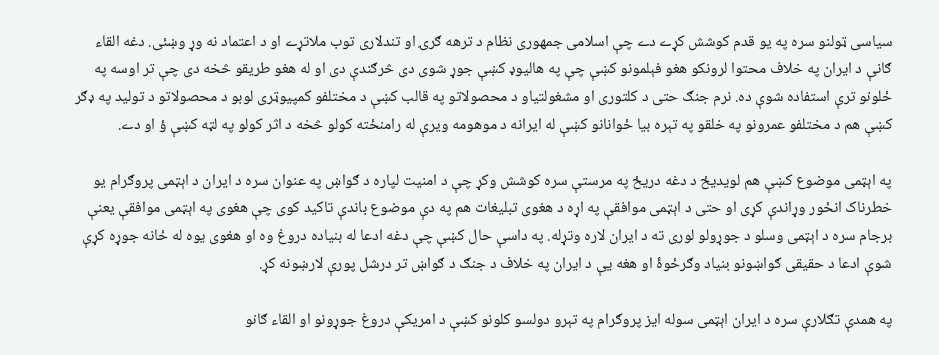سیاسی ټولنو سره په یو قدم کوشش کړے دے چې اسلامی جمهوری نظام د ترهه ګرۍ او تندلاری توب ملاتړے او د اعتماد نه وړ وښئی. دغه القاء ګانې د ایران په خلاف محتوا لرونکو هغو فېلمونو کښې چې په هالیوډ کښې جوړ شوی دی څرګندې دی او له هغو طریقو څخه دی چې تر اوسه په ځلونو ترې استفاده شوې ده. نرم جنګ حتی د کلتوری او مشغولتیاو د محصولاتو په قالب کښې د مختلفو کمپیوټری لوبو د محصولاتو د تولید په ډګر کښې هم د مختلفو عمرونو په خلقو په تېره بیا ځوانانو کښې له ایرانه د موهومه ویرې له رامنځته کولو څخه د اثر کولو په لټه کښې ؤ او دے.

په اېټمی موضوع کښې هم لویدیځ د دغه دریځ په مرستې سره کوشش وکړ چې د امنیت لپاره د ګواښ په عنوان سره د ایران د اېټمی پروګرام یو خطرناک انځور وړاندې کړی او حتی د اېټمی موافقې په اړه د هغوی تبلیغات هم په دې موضوع باندې تاکید کوی چې هغوی په اېټمی موافقې یعنې برجام سره د اېټمی وسلو د جوړولو لوری ته د ایران لاره وتړله. په داسې حال کښې چې دغه ادعا له بنیاده دروغ وه او هغوی یوه له ځانه جوړه کړې شوې ادعا د حقیقی ګواښونو بنیاد وګرځوۀ او هغه یې د ایران په خلاف د جنګ د ګواښ تر درشل پورې لارښونه کړ.

په همدې تګلارې سره د ایران اېټمی سوله ایز پروګرام په تېرو دولسو کلونو کښې د امریکې دروغ جوړونو او القاء ګانو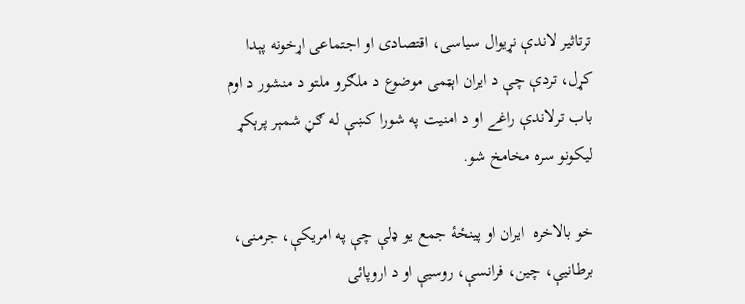ترتاثیر لاندې نړیوال سیاسی، اقتصادی او اجتماعی اړخونه پېدا کړل، تردې چې د ایران اېټمی موضوع د ملګرو ملتو د منشور د اوم باب ترلاندې راغے او د امنیت په شورا کښې له ګڼ شمېر پرېکړ لیکونو سره مخامخ شو.

خو بالاخره  ایران او پینځۀ جمع یو ډلې چې په امریکې، جرمنی، برطانیې، چین، فرانسې، روسیې او د اروپائی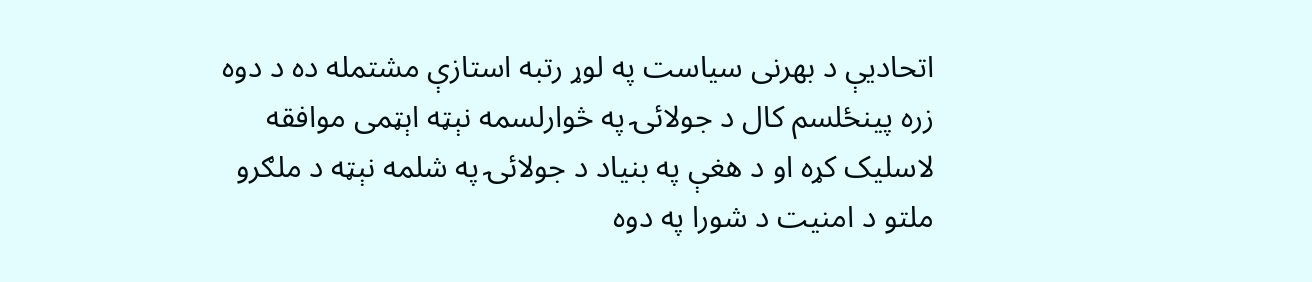اتحادیې د بهرنی سیاست په لوړ رتبه استازې مشتمله ده د دوه زره پینځلسم کال د جولائۍ په څوارلسمه نېټه اېټمی موافقه لاسلیک کړه او د هغې په بنیاد د جولائۍ په شلمه نېټه د ملګرو ملتو د امنیت د شورا په دوه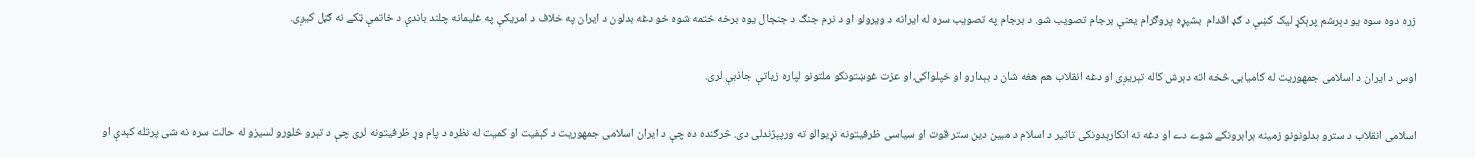زره دوه سوه یو دېرشم پرېکړ لیک کښې د ګډ اقدام  بشپړه پروګرام یعنې برجام تصویب شو. د برجام په تصویب سره له ایرانه د ویرولو او د نرم جنګ د جنجال یوه برخه ختمه شوه خو دغه بدلون د ایران په خلاف د امریکې په غلیمانه چلند باندې د خاتمې ټکے نه ګڼل کیږی.

اوس د ایران د اسلامی جمهوریت له کامیابۍ څخه اته دېرش کاله تېریږی او دغه انقلاب هم هغه شان د بېدارو او خپلواکۍ او عزت غوښتونکو ملتونو لپاره زیاتې جاذبې لری.

اسلامی انقلاب د سترو بدلونونو زمینه برابرونکے شوے دے او دغه نه انکارېدونکی تاثیر د اسلام د مبین دین ستر قوت او سیاسی ظرفیتونه نړیوالو ته ورپېژندلی دی. څرګنده ده چې د ایران اسلامی جمهوریت د کېفیت او کمیت له نظره د پام وړ ظرفیتونه لری چې د تېرو څلورو لسیزو له حالت سره نه شی پرتله کېدې او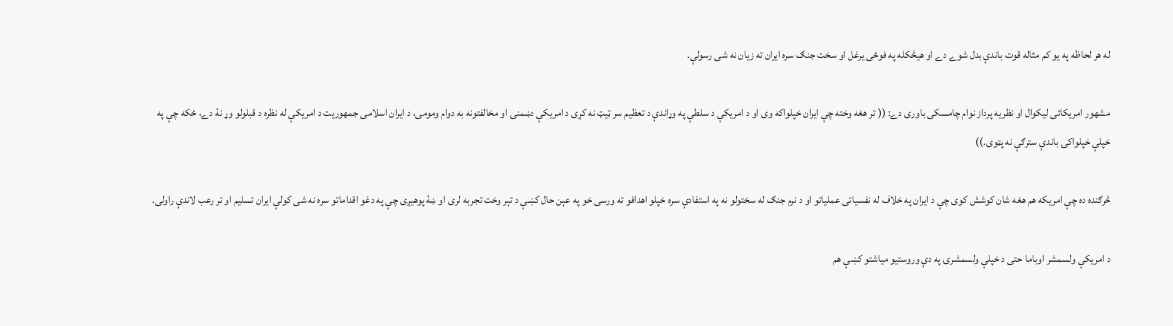له هر لحاظه په یو کم مثاله قوت باندې بدل شوے دے او هیڅکله په فوځی یرغل او سخت جنګ سره ایران ته زیان نه شی رسولې.

مشهور امریکائی لیکوال او نظریه پرداز نوام چامسکی باوری دے: (( تر هغه وخته چې ایران خپلواکه وی او د امریکې د سلطې په وړاندې د تعظیم سر ټیټ نه کړی د امریکې دښمنۍ او مخالفتونه به دوام ومومی، د ایران اسلامی جمهوریت د امریکې له نظره د قبلولو وړ نۀ دے، ځکه چې په خپلې خپلواکۍ باندې سترګې نه پټوی.))

څرګنده ده چې امریکه هم هغه شان کوشش کوی چې د ایران په خلاف له نفسیاتی عملیاتو او د نرم جنګ له سختولو نه په استفادې سره خپلو اهدافو ته ورسی خو په عېن حال کښې د تېر وخت تجربه لری او ښۀ پوهیږی چې په دغو اقداماتو سره نه شی کولې ایران تسلیم او تر رعب لاندې راولی.

د امریکې ولسمشر اوباما حتی د خپلې ولسمشرۍ په دې وروستیو میاشتو کښې هم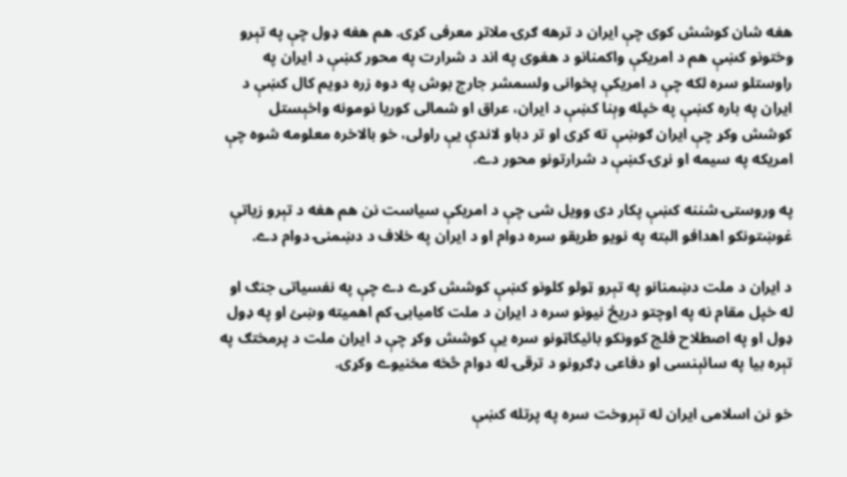هغه شان کوشش کوی چې ایران د ترهه ګرۍ ملاتړ معرفی کړی. هم هغه ډول چې په تېرو وختونو کښې هم د امریکې واکمنانو د هغوی په اند د شرارت په محور کښې د ایران په راوستلو سره لکه چې د امریکې پخوانی ولسمشر جارج بوش په دوه زره دویم کال کښې د ایران په باره کښې په خپله وېنا کښې د ایران، عراق او شمالی کوریا نومونه واخېستل کوشش وکړ چې ایران ګوښې ته کړی او تر دباو لاندې یې راولی، خو بالاخره معلومه شوه چې امریکه په سیمه او نړۍ کښې د شرارتونو محور دے.

په وروستۍ شننه کښې پکار دی وویل شی چې د امریکې سیاست نن هم هغه د تېرو زیاتې غوښتونکو اهدافو البته په نویو طریقو سره دوام او د ایران په خلاف د دښمنۍ دوام دے.

د ایران د ملت دښمنانو په تېرو ټولو کلونو کښې کوشش کړے دے چې په نفسیاتی جنګ او له خپل مقام نه په اوچتو دریځ نیونو سره د ایران د ملت کامیابۍ کم اهمیته وښئ او په ډول ډول او په اصطلاح فلج کوونکو بائیکاټونو سره یې کوشش وکړ چې د ایران ملت د پرمختګ په تېره بیا په سائېنسی او دفاعی ډګرونو د ترقۍ له دوام څخه مخنیوے وکړی.

خو نن اسلامی ایران له تېروخت سره په پرتله کښې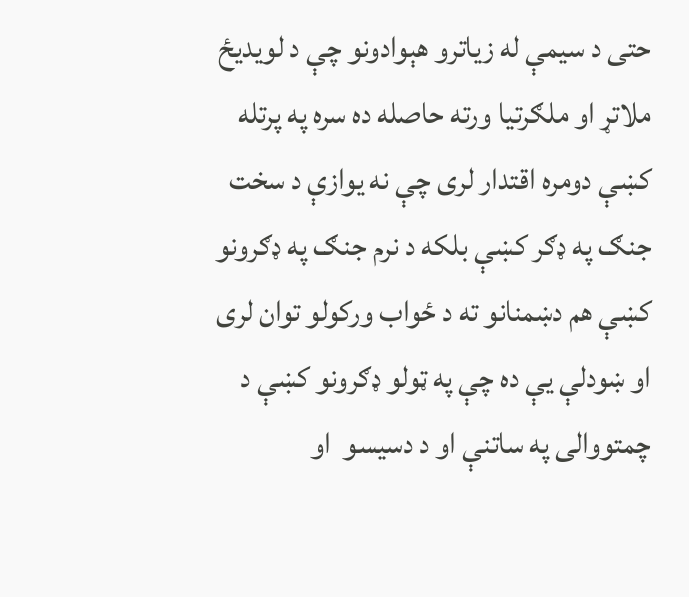حتی د سیمې له زیاترو هېوادونو چې د لویدیځ ملاتړ او ملګرتیا ورته حاصله ده سره په پرتله کښې دومره اقتدار لری چې نه یوازې د سخت جنګ په ډګر کښې بلکه د نرم جنګ په ډګرونو کښې هم دښمنانو ته د ځواب ورکولو توان لری او ښودلې یې ده چې په ټولو ډګرونو کښې د چمتووالی په ساتنې او د دسیسو  او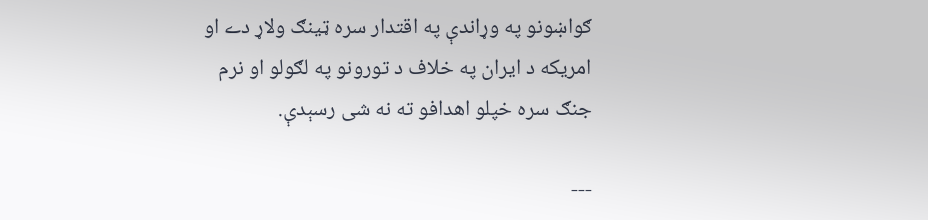ګواښونو په وړاندې په اقتدار سره ټینګ ولاړ دے او امریکه د ایران په خلاف د تورونو په لګولو او نرم جنګ سره خپلو اهدافو ته نه شی رسېدې.

---